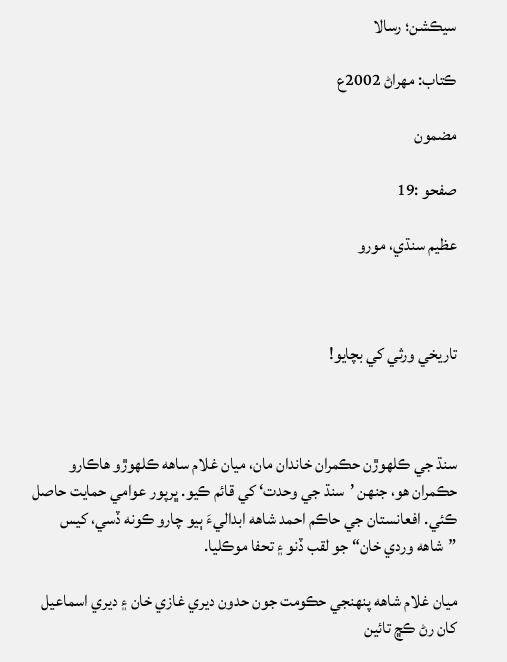سيڪشن؛ رسالا

ڪتاب: مهراڻ 2002ع

مضمون

صفحو :19

عظيم سنڌي، مورو



تاريخي ورثي کي بچايو!



سنڌ جي ڪلهوڙن حڪمران خاندان مان، ميان غلام ساهه ڪلهوڙو هاڪارو حڪمران هو، جنهن ’سنڌ جي وحدت‘ کي قائم ڪيو. ڀرپور عوامي حمايت حاصل ڪئي. افعانستان جي حاڪم احمد شاهه ابداليءَ ٻيو چارو ڪونه ڏسي، کيس ”شاهه وردي خان“ جو لقب ڏنو ۽ تحفا موڪليا.

ميان غلام شاهه پنهنجي حڪومت جون حدون ديري غازي خان ۽ ديري اسماعيل کان رڻ ڪڇ تائين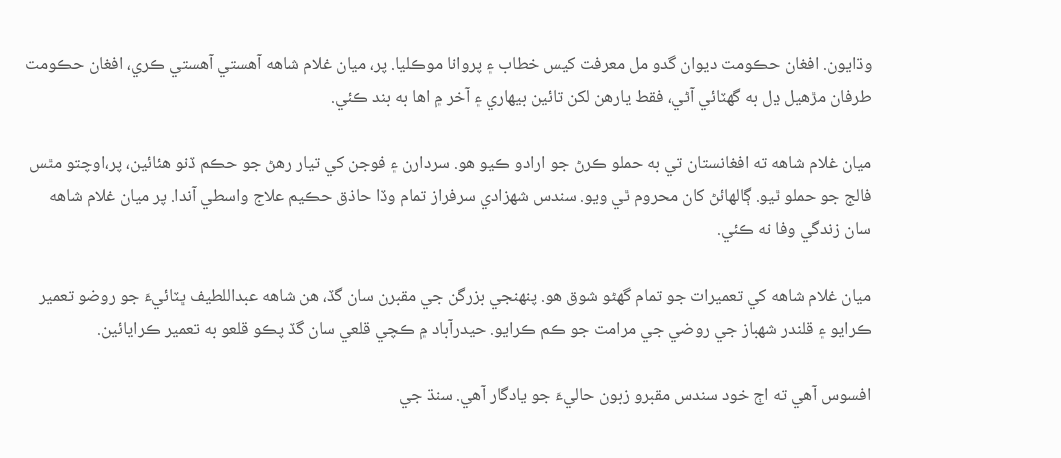وڌايون. افغان حڪومت ديوان گدو مل معرفت کيس خطاب ۽ پروانا موڪليا. پر، ميان غلام شاهه آهستي آهستي ڪري، افغان حڪومت طرفان مڙهيل ڍل به گهٽائي آڻي، فقط يارهن لکن تائين بيهاري ۽ آخر ۾ اها به بند ڪئي.

ميان غلام شاهه ته افغانستان تي به حملو ڪرڻ جو ارادو ڪيو هو. سردارن ۽ فوجن کي تيار رهڻ جو حڪم ڏنو هئائين، پر،اوچتو مٿس فالج جو حملو ٿيو. ڳالهائڻ کان محروم ٿي ويو. سندس شهزادي سرفراز تمام وڏا حاذق حڪيم علاج واسطي آندا. پر ميان غلام شاهه سان زندگي وفا نه ڪئي.

ميان غلام شاهه کي تعميرات جو تمام گهڻو شوق هو. پنهنجي بزرگن جي مقبرن سان گڏ، هن شاهه عبداللطيف ڀٽائيءَ جو روضو تعمير ڪرايو ۽ قلندر شهباز جي روضي جي مرامت جو ڪم ڪرايو. حيدرآباد ۾ ڪچي قلعي سان گڏ پڪو قلعو به تعمير ڪرايائين.

افسوس آهي ته اڄ خود سندس مقبرو زبون حاليءَ جو يادگار آهي. سنڌ جي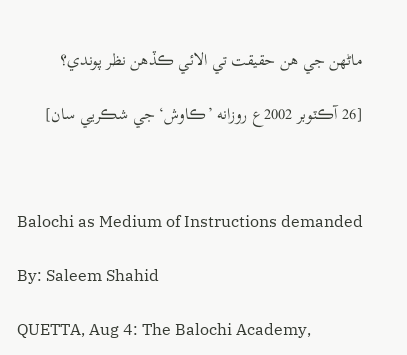ماڻهن جي هن حقيقت تي الائي ڪڏهن نظر پوندي؟

[26 آڪٽوبر 2002ع روزانه ’ڪاوش‘ جي شڪريي سان]



Balochi as Medium of Instructions demanded

By: Saleem Shahid

QUETTA, Aug 4: The Balochi Academy,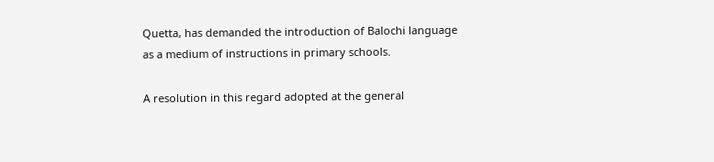Quetta, has demanded the introduction of Balochi language as a medium of instructions in primary schools.

A resolution in this regard adopted at the general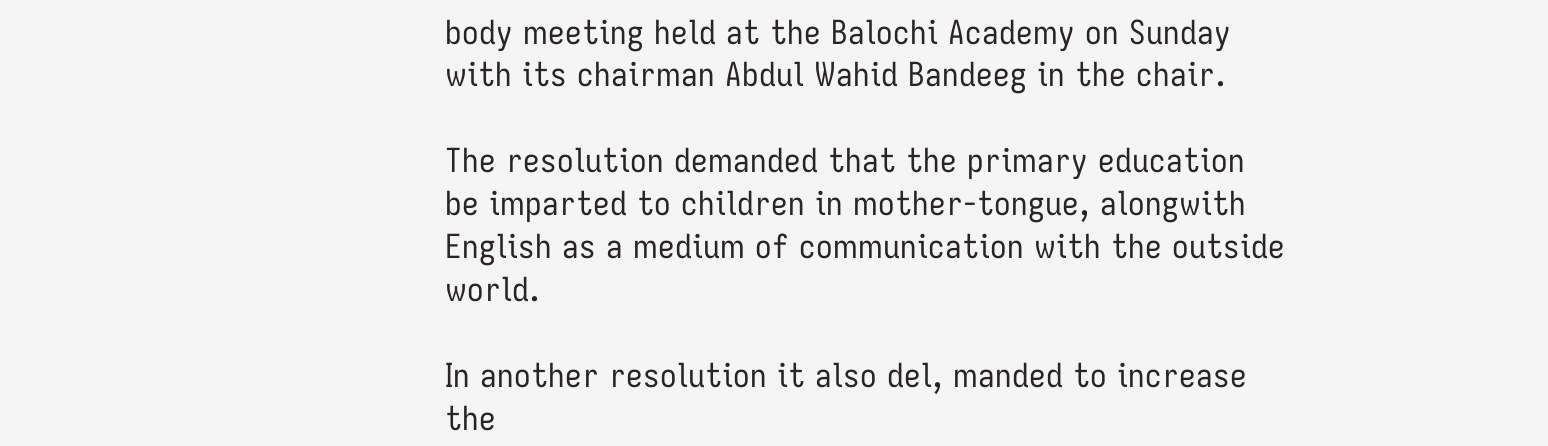body meeting held at the Balochi Academy on Sunday with its chairman Abdul Wahid Bandeeg in the chair.

The resolution demanded that the primary education be imparted to children in mother-tongue, alongwith English as a medium of communication with the outside world.

In another resolution it also del, manded to increase the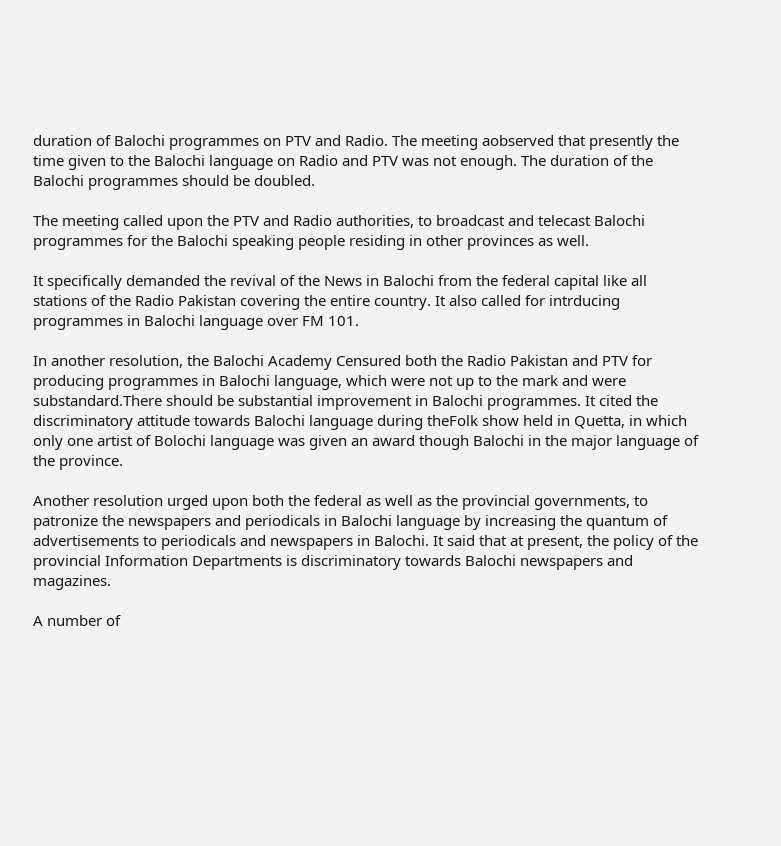duration of Balochi programmes on PTV and Radio. The meeting aobserved that presently the time given to the Balochi language on Radio and PTV was not enough. The duration of the Balochi programmes should be doubled.

The meeting called upon the PTV and Radio authorities, to broadcast and telecast Balochi programmes for the Balochi speaking people residing in other provinces as well.

It specifically demanded the revival of the News in Balochi from the federal capital like all stations of the Radio Pakistan covering the entire country. It also called for intrducing programmes in Balochi language over FM 101.

In another resolution, the Balochi Academy Censured both the Radio Pakistan and PTV for producing programmes in Balochi language, which were not up to the mark and were substandard.There should be substantial improvement in Balochi programmes. It cited the discriminatory attitude towards Balochi language during theFolk show held in Quetta, in which only one artist of Bolochi language was given an award though Balochi in the major language of the province.

Another resolution urged upon both the federal as well as the provincial governments, to patronize the newspapers and periodicals in Balochi language by increasing the quantum of advertisements to periodicals and newspapers in Balochi. It said that at present, the policy of the provincial Information Departments is discriminatory towards Balochi newspapers and magazines.

A number of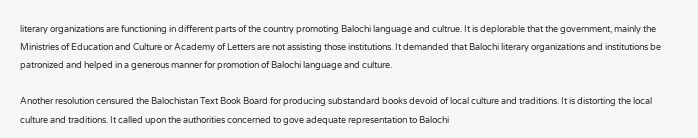literary organizations are functioning in different parts of the country promoting Balochi language and cultrue. It is deplorable that the government, mainly the Ministries of Education and Culture or Academy of Letters are not assisting those institutions. It demanded that Balochi literary organizations and institutions be patronized and helped in a generous manner for promotion of Balochi language and culture.

Another resolution censured the Balochistan Text Book Board for producing substandard books devoid of local culture and traditions. It is distorting the local culture and traditions. It called upon the authorities concerned to gove adequate representation to Balochi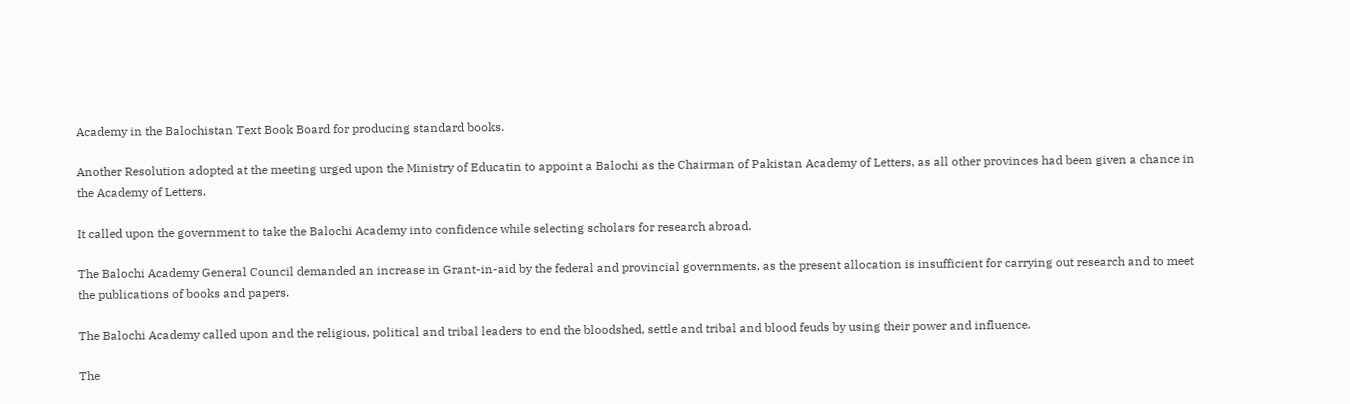Academy in the Balochistan Text Book Board for producing standard books.

Another Resolution adopted at the meeting urged upon the Ministry of Educatin to appoint a Balochi as the Chairman of Pakistan Academy of Letters, as all other provinces had been given a chance in the Academy of Letters.

It called upon the government to take the Balochi Academy into confidence while selecting scholars for research abroad.

The Balochi Academy General Council demanded an increase in Grant-in-aid by the federal and provincial governments, as the present allocation is insufficient for carrying out research and to meet the publications of books and papers.

The Balochi Academy called upon and the religious, political and tribal leaders to end the bloodshed, settle and tribal and blood feuds by using their power and influence.

The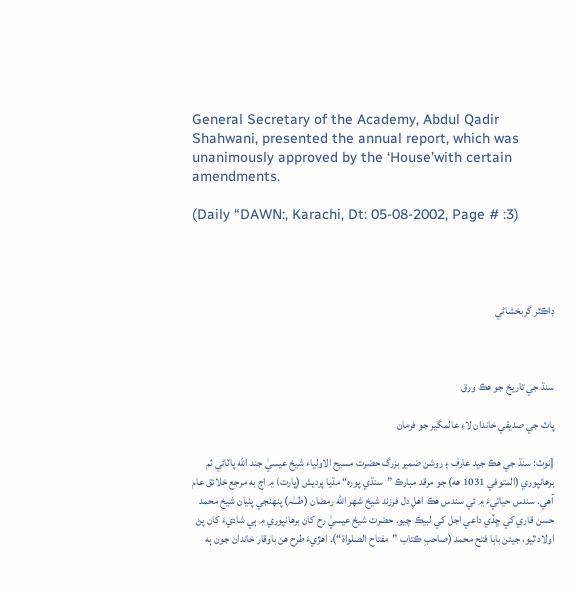General Secretary of the Academy, Abdul Qadir Shahwani, presented the annual report, which was unanimously approved by the ‘House’with certain amendments.

(Daily “DAWN:, Karachi, Dt: 05-08-2002, Page # :3)




ڊاڪٽر گربخشاڻي



سنڌ جي تاريخ جو هڪ ورق

پاٽ جي صديقي خاندان لاءِ عالمگير جو فرمان

[نوٽ: سنڌ جي هڪ جيد عارف ۽ روشن ضمير بزرگ حضرت مسيح الاولياء شيخ عيسيٰ جند الله پاٽائي ثم برهانپوري (المتوفي 1031 هه) جو مرقد مبارڪ ”سنڌي پوره“ مڌيا پرديش (ڀارت) ۾ اڄ به مرجع خلائق عام آهي. سندس حياتيءَ ۾ ئي سندس هڪ اهلِ دل فرزند شيخ شهر الله رمضان (طـــٰہ) پنهنجي پٺيان شيخ محمد حسن قاري کي ڇڏي داعي اجل کي لبيڪ چيو. حضرت شيخ عيسيٰ رح کان برهانپوري ۾ ٻي شاديءَ کان پڻ اولاد ٿيو، جيئن بابا فتح محمد (صاحبِ ڪتاب ”مفتاح الصلواة“). اهڙيءَ طرح هن باوقار خاندان جون ٻه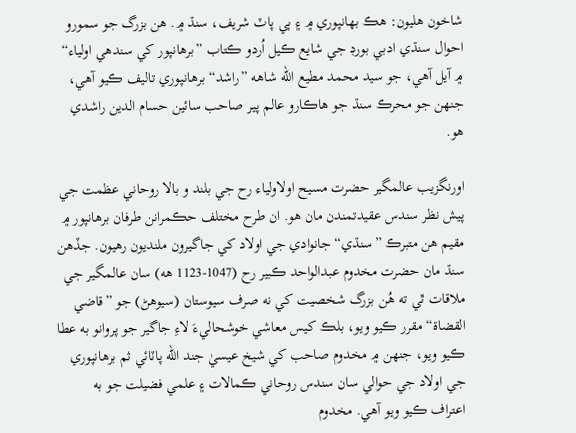شاخون هليون: هڪ بهانپوري ۾ ۽ ٻي پاٽ شريف، سنڌ ۾. هن بزرگ جو سمورو احوال سنڌي ادبي بورڊ جي شايع ڪيل اُردو ڪتاب ”برهانپور کي سندهي اولياء“ ۾ آيل آهي، جو سيد محمد مطيع الله شاهه ”راشد“ برهانپوري تاليف ڪيو آهي، جنهن جو محرڪ سنڌ جو هاڪارو عالم پير صاحب سائين حسام الدين راشدي هو.

اورنگزيب عالمگير حضرت مسيح اولاولياء رح جي بلند و بالا روحاني عظمت جي پيش نظر سندس عقيدتمندن مان هو. ان طرح مختلف حڪمرانن طرفان برهانپور ۾ مقيم هن متبرڪ ”سنڌي“ جانوادي جي اولاد کي جاگيرون ملنديون رهيون. جڏهن سنڌ مان حضرت مخدوم عبدالواحد ڪبير رح (1047-1123 هه) سان عالمگير جي ملاقات ٿي ته هُن بزرگ شخصيت کي نه صرف سيوستان (سيوهڻ) جو ”قاضي القضاة“ مقرر ڪيو ويو، بلڪ کيس معاشي خوشحاليءَ لاءِ جاگير جو پروانو به عطا ڪيو ويو، جنهن ۾ مخدوم صاحب کي شيخ عيسيٰ جند الله پاٽائي ثم برهانپوري جي اولاد جي حوالي سان سندس روحاني ڪمالات ۽ علمي فضيلت جو به اعتراف ڪيو ويو آهي. مخدوم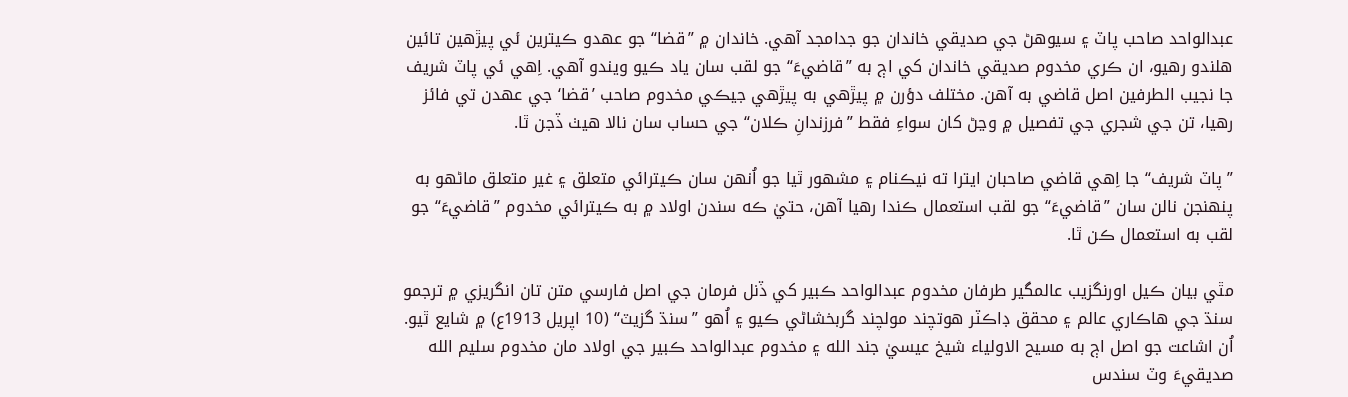عبدالواحد صاحب پاٽ ۽ سيوهڻ جي صديقي خاندان جو جدامجد آهي. خاندان ۾ ”قضا“ جو عهدو ڪيترين ئي پيڙهين تائين هلندو رهيو، ان ڪري مخدوم صديقي خاندان کي اڄ به ”قاضيءَ“ جو لقب سان ياد ڪيو ويندو آهي. اِهي ئي پاٽ شريف جا نجيب الطرفين اصل قاضي به آهن. مختلف دؤرن ۾ پيڙهي به پيڙهي جيڪي مخدوم صاحب ’قضا‘ جي عهدن تي فائز رهيا، تن جي شجري جي تفصيل ۾ وڃڻ کان سواءِ فقط ”فرزندانِ ڪلان“ جي حساب سان نالا هيٺ ڏجن ٿا.

”پاٽ شريف“ جا اِهي قاضي صاحبان ايترا ته نيڪنام ۽ مشهور ٿيا جو اُنهن سان ڪيترائي متعلق ۽ غير متعلق ماڻهو به پنهنجن نالن سان ”قاضيءَ“ جو لقب استعمال ڪندا رهيا آهن، حتيٰ ڪه سندن اولاد ۾ به ڪيترائي مخدوم ”قاضيءَ“ جو لقب به استعمال ڪن ٿا.

مٿي بيان ڪيل اورنگزيب عالمگير طرفان مخدوم عبدالواحد ڪبير کي ڏنل فرمان جي اصل فارسي متن تان انگريزي ۾ ترجمو سنڌ جي هاڪاري عالم ۽ محقق ڊاڪٽر هوتچند مولچند گربخشاڻي ڪيو ۽ اُهو ”سنڌ گزيٽ“ (10 اپريل 1913ع) ۾ شايع ٿيو. اُن اشاعت جو اصل اڄ به مسيح الاولياء شيخ عيسيٰ جند الله ۽ مخدوم عبدالواحد ڪبير جي اولاد مان مخدوم سليم الله صديقيءَ وٽ سندس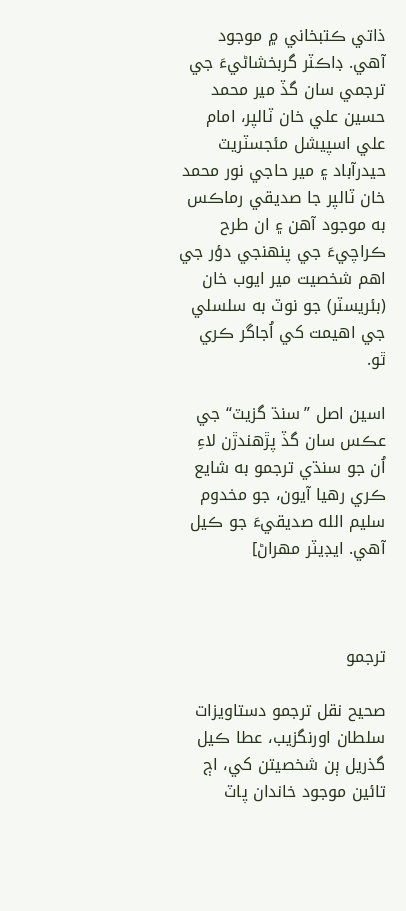ذاتي ڪتبخاني ۾ موجود آهي. ڊاڪٽر گربخشاڻيءَ جي ترجمي سان گڏ مير محمد حسين علي خان ٽالپر، امام علي اسپيشل مئجسٽريٽ حيدرآباد ۽ مير حاجي نور محمد خان ٽالپر جا صديقي رماڪس به موجود آهن ۽ ان طرح ڪراچيءَ جي پنهنجي دؤر جي اهم شخصيت مير ايوب خان (بئريسٽر) جو نوٽ به سلسلي جي اهيمت کي اُجاگر ڪري ٿو.

اسين اصل ”سنڌ گزيٽ“ جي عڪس سان گڏ پڙهندڙن لاءِ اُن جو سنڌي ترجمو به شايع ڪري رهيا آيون، جو مخدوم سليم الله صديقيءَ جو ڪيل آهي. ايڊيٽر مهراڻ]



ترجمو

صحيح نقل ترجمو دستاويزات سلطان اورنگزيب، عطا ڪيل گذريل ٻن شخصيتن کي، اڄ تائين موجود خاندان پاٽ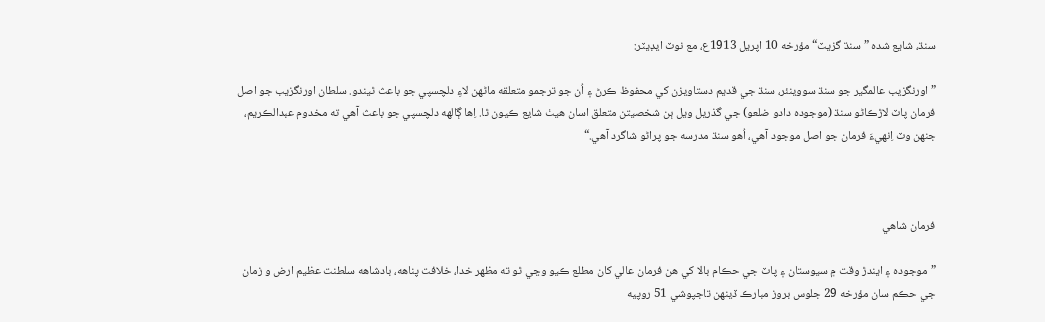سنڌ، شايع شده ”سنڌ گزيٽ“ مؤرخه 10 اپريل 1913ع، مع نوٽ ايڊيٽر:

”اورنگزيب عالمگير جو سنڌ سووينئر، سنڌ جي قديم دستاويزن کي محفوظ ڪرڻ ۽ اُن جو ترجمو متعلقه ماڻهن لاءِ دلچسپي جو باعث ٿيندو. سلطان اورنگزيب جو اصل فرمان پاٽ لاڙڪاڻو سنڌ (موجوده دادو ضلعو) جي گذريل ويل ٻن شخصيتن متعلق اسان هيٺ شايع ڪيون ٿا. اِها ڳالهه دلچسپي جو باعث آهي ته مخدوم عبدالڪريم، جنهن وٽ اِنهيءَ فرمان جو اصل موجود آهي، اُهو سنڌ مدرسه جو پراڻو شاگرد آهي.“



فرمان شاهي

”موجوده ۽ ايندڙ وقت ۾ سيوستان ۽ پاٽ جي حڪام بالا کي هن فرمان عالي کان مطلع ڪيو وڃي ٿو ته مظهر خدا، خلافت پناهه، بادشاهه سلطنت عظيم ارض و زمان جي حڪم سان مؤرخه 29 جلوس بروز مبارڪ ڏينهن تاجپوشي 51 روپيه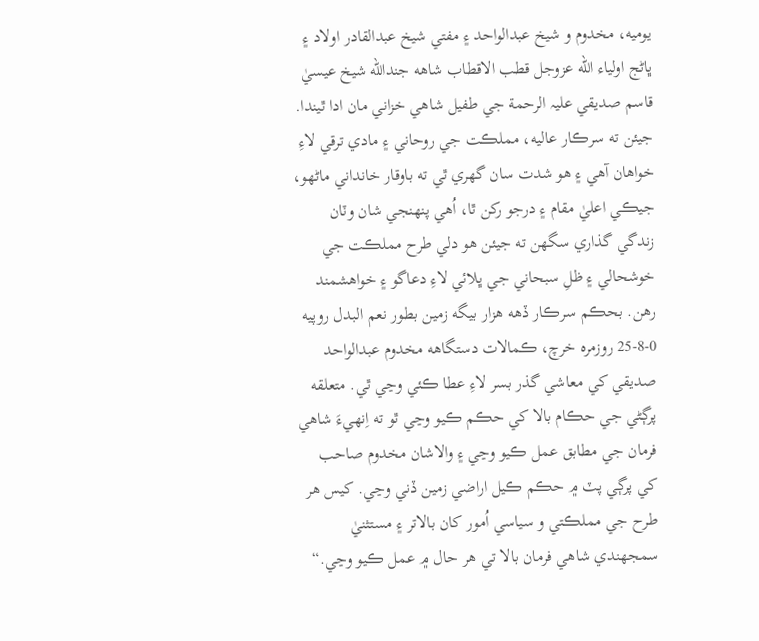يوميه، مخدوم و شيخ عبدالواحد ۽ مفتي شيخ عبدالقادر اولاد ۽ ڀاڻج اولياء الله عزوجل قطب الاقطاب شاهه جندالله شيخ عيسيٰ قاسم صديقي عليہ الرحمة جي طفيل شاهي خزاني مان ادا ٿيندا. جيئن ته سرڪار عاليه، مملڪت جي روحاني ۽ مادي ترقي لاءِ خواهان آهي ۽ هو شدت سان گهري ٿي ته باوقار خانداني ماڻهو، جيڪي اعليٰ مقام ۽ درجو رکن ٿا، اُهي پنهنجي شان وٽان زندگي گذاري سگهن ته جيئن هو دلي طرح مملڪت جي خوشحالي ۽ ظلِ سبحاني جي ڀلائي لاءِ دعاگو ۽ خواهشمند رهن. بحڪم سرڪار ڏهه هزار بيگه زمين بطور نعم البدل روپيه 0-8-25 روزمره خرچ، ڪمالات دستگاهه مخدوم عبدالواحد صديقي کي معاشي گذر بسر لاءِ عطا ڪئي وڃي ٿي. متعلقه پرڳڻي جي حڪام بالا کي حڪم ڪيو وڃي ٿو ته اِنهيءَ شاهي فرمان جي مطابق عمل ڪيو وڃي ۽ والاشان مخدوم صاحب کي پرڳي پٽ ۾ حڪم ڪيل اراضي زمين ڏني وڃي. کيس هر طرح جي مملڪتي و سياسي اُمور کان بالاتر ۽ مستثنيٰ سمجهندي شاهي فرمان بالا تي هر حال ۾ عمل ڪيو وڃي.“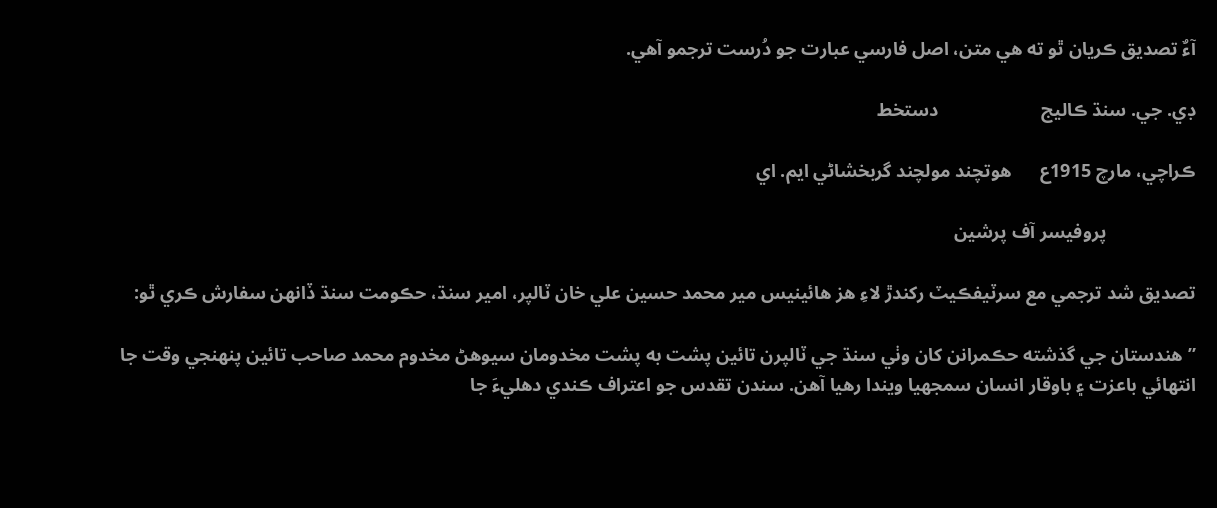آءٌ تصديق ڪريان ٿو ته هي متن، اصل فارسي عبارت جو دُرست ترجمو آهي.

ڊي. جي. سنڌ ڪاليج                      دستخط

ڪراچي، مارچ 1915ع      هوتچند مولچند گربخشاڻي ايم. اي

                   پروفيسر آف پرشين

تصديق شد ترجمي مع سرٽيفڪيٽ رکندڙ لاءِ هز هائينيس مير محمد حسين علي خان ٽالپر، امير سنڌ، حڪومت سنڌ ڏانهن سفارش ڪري ٿو:

”هندستان جي گذشته حڪمرانن کان وٺي سنڌ جي ٽالپرن تائين پشت به پشت مخدومان سيوهڻ مخدوم محمد صاحب تائين پنهنجي وقت جا انتهائي باعزت ۽ باوقار انسان سمجهيا ويندا رهيا آهن. سندن تقدس جو اعتراف ڪندي دهليءَ جا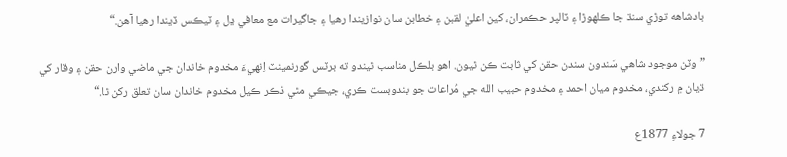بادشاهه توڙي سنڌ جا ڪلهوڙا ۽ ٽالپر حڪمران، کين اعليٰ لقبن ۽ خطابن سان نوازيندا رهيا ۽ جاگيرات مع معافي ڍل ۽ ٽيڪس ڏيندا رهيا آهن.“

”وٽن موجود شاهي سَندون سندن حقن کي ثابت ڪن ٿيون. اهو بلڪل مناسب ٿيندو ته برٽس گورنمينٽ اِنهيءَ مخدوم خاندان جي ماضي وارن حقن ۽ وقار کي ڌيان ۾ رکندي، مخدوم ميان احمد ۽ مخدوم حبيب الله جي مُراعات جو بندوبست ڪري، جيڪي مٿي ذڪر ڪيل مخدوم خاندان سان تعلق رکن ٿا.“

7 جولاءِ 1877ع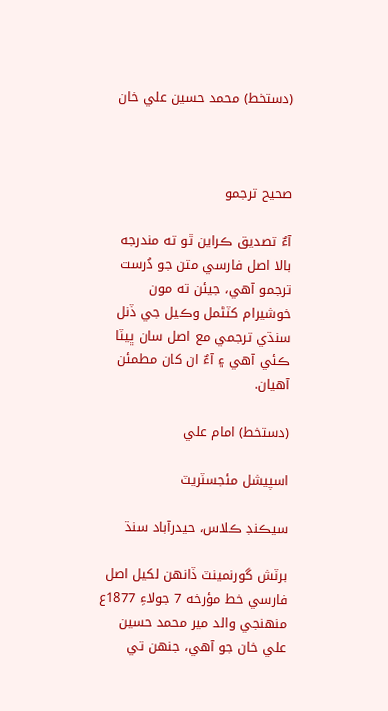(دستخط) محمد حسين علي خان



صحيح ترجمو

آءٌ تصديق ڪراين ٿو ته مندرجه بالا اصل فارسي متن جو دُرست ترجمو آهي، جيئن ته مون خوشيرام کٽڻمل وڪيل جي ڏنل سنڌي ترجمي مع اصل سان ڀيٽا ڪئي آهي ۽ آءٌ ان کان مطمئن آهيان.

(دستخط) امام علي

اسپيشل مئجسٽريٽ

سيڪنڊ ڪلاس، حيدرآباد سنڌ

برٽش گورنمينٽ ڏانهن لکيل اصل فارسي خط مؤرخه 7 جولاءِ 1877ع منهنجي والد مير محمد حسين علي خان جو آهي، جنهن تي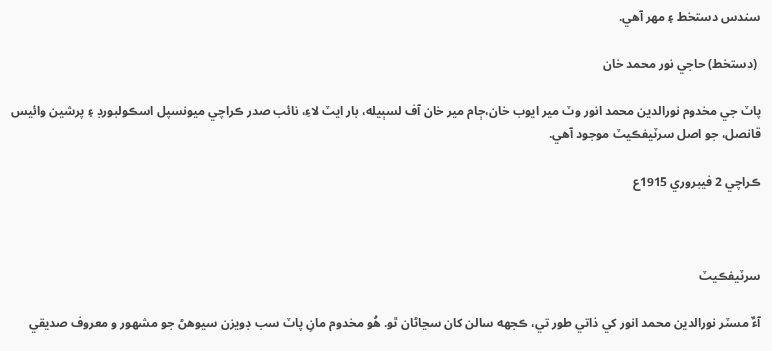سندس دستخط ۽ مهر آهي.

 (دستخط) حاجي نور محمد خان

پاٽ جي مخدوم نورالدين محمد انور وٽ مير ايوب خان،ڄام مير خان آف لسٻيله، بار ايٽ لاءِ، نائب صدر ڪراچي ميونسپل اسڪولبورڊ ۽ پرشين وائيس قانصل، جو اصل سرٽيفڪيٽ موجود آهي.

ڪراچي 2 فيبروري 1915ع



سرٽيفڪيٽ

آءٌ مسٽر نورالدين محمد انور کي ذاتي طور تي، ڪجهه سالن کان سڃاڻان ٿو. هُو مخدوم مانِ پاٽ سب ڊويزن سيوهڻ جو مشهور و معروف صديقي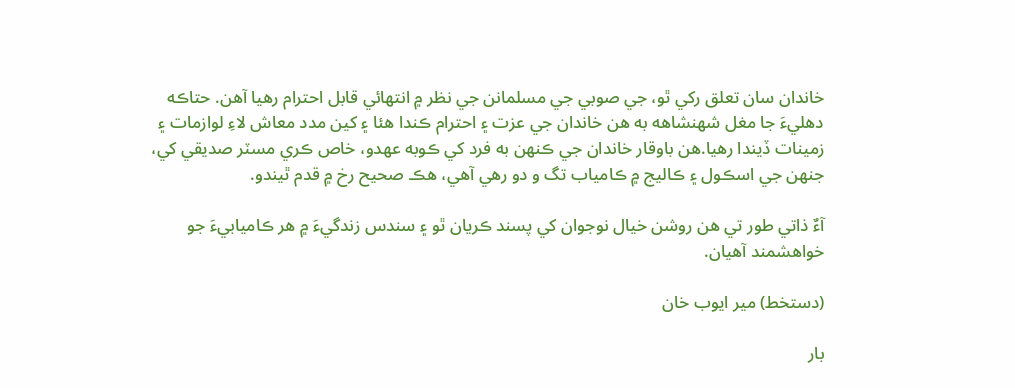خاندان سان تعلق رکي ٿو، جي صوبي جي مسلمانن جي نظر ۾ انتهائي قابل احترام رهيا آهن. حتاڪه دهليءَ جا مغل شهنشاهه به هن خاندان جي عزت ۽ احترام ڪندا هئا ۽ کين مدد معاش لاءِ لوازمات ۽ زمينات ڏيندا رهيا.هن باوقار خاندان جي ڪنهن به فرد کي ڪوبه عهدو، خاص ڪري مسٽر صديقي کي، جنهن جي اسڪول ۽ ڪاليج ۾ ڪامياب تگ و دو رهي آهي، هڪ صحيح رخ ۾ قدم ٿيندو.

آءٌ ذاتي طور تي هن روشن خيال نوجوان کي پسند ڪريان ٿو ۽ سندس زندگيءَ ۾ هر ڪاميابيءَ جو خواهشمند آهيان.

(دستخط) مير ايوب خان

بار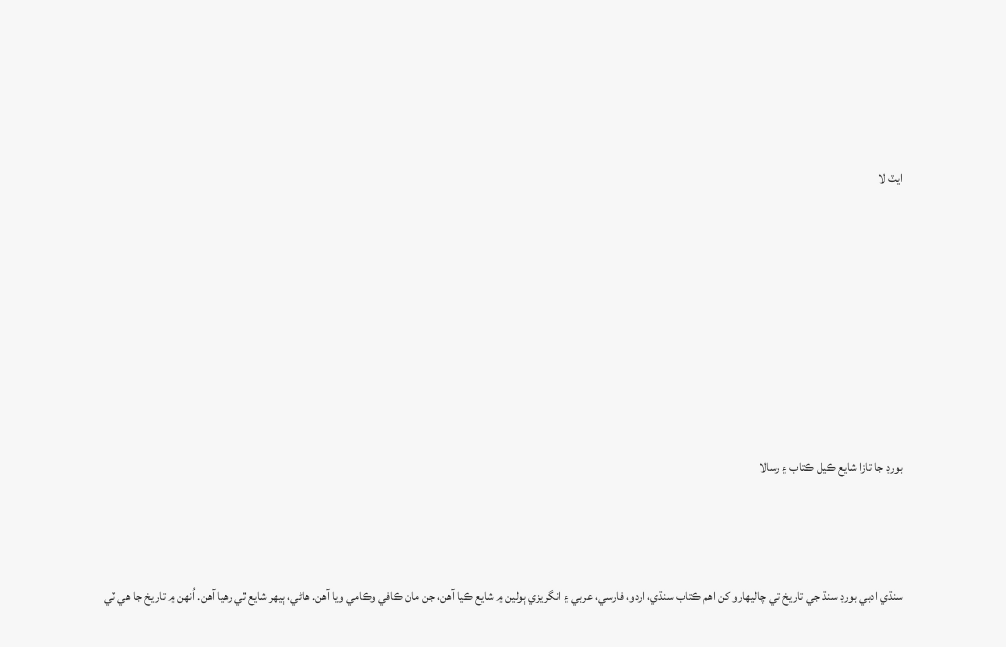ايٽ لا








بورڊ جا تازا شايع ڪيل ڪتاب ۽ رسالا



سنڌي ادبي بورڊ سنڌ جي تاريخ تي چاليهارو کن اهم ڪتاب سنڌي، اردو، فارسي، عربي ۽ انگريزي ٻولين ۾ شايع ڪيا آهن، جن مان ڪافي وڪامي ويا آهن. هاڻي، ٻيهر شايع ٿي رهيا آهن. اُنهن ۾ تاريخ جا هي ٽي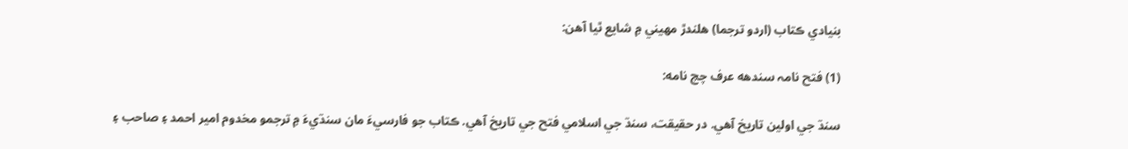بنيادي ڪتاب (اردو ترجما) هلندڙ مهيني ۾ شايع ٿيا آهن:

(1) فتح نامہ سندهه عرف چچ نامه:

سنڌ جي اولين تاريخ آهي. در حقيقت، سنڌ جي اسلامي فتح جي تاريخ آهي. ڪتاب جو فارسيءَ مان سنڌيءَ ۾ ترجمو مخدوم امير احمد ۽ صاحب ۽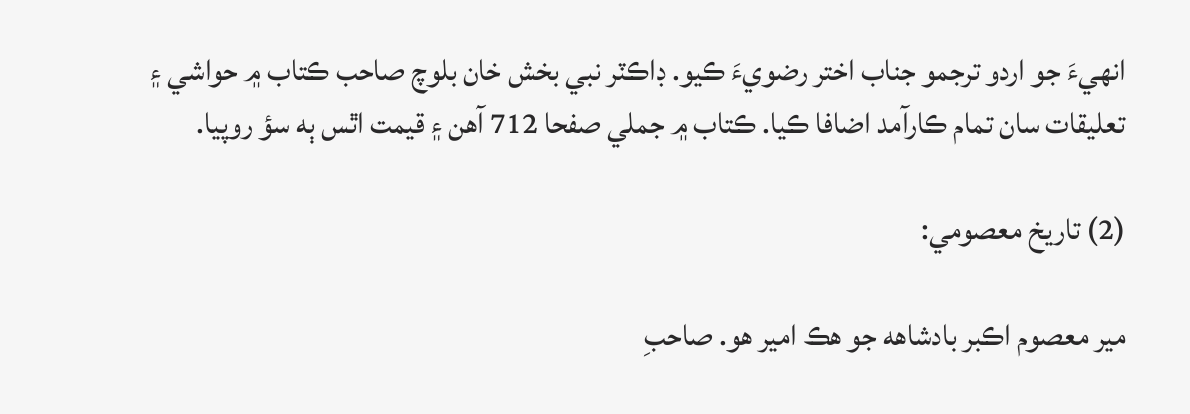انهيءَ جو اردو ترجمو جناب اختر رضويءَ ڪيو. ڊاڪٽر نبي بخش خان بلوچ صاحب ڪتاب ۾ حواشي ۽ تعليقات سان تمام ڪارآمد اضافا ڪيا. ڪتاب ۾ جملي صفحا 712 آهن ۽ قيمت اٿس ٻه سؤ روپيا.

(2) تاريخ معصومي:

مير معصوم اڪبر بادشاهه جو هڪ امير هو. صاحبِ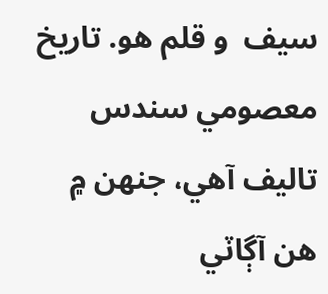سيف  و قلم هو. تاريخ معصومي سندس تاليف آهي، جنهن ۾ هن آڳاٽي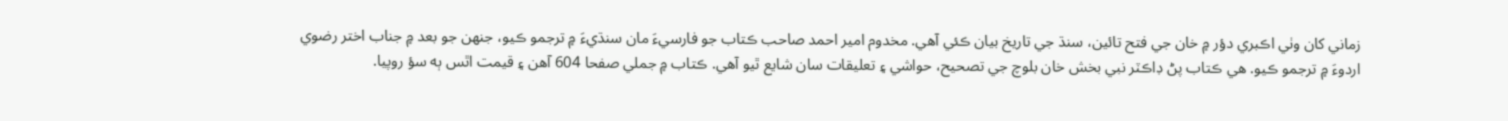زماني کان وٺي اڪبري دؤر ۾ خان جي فتح تائين، سنڌ جي تاريخ بيان ڪئي آهي. مخدوم امير احمد صاحب ڪتاب جو فارسيءَ مان سنڌيءَ ۾ ترجمو ڪيو، جنهن جو بعد ۾ جناب اختر رضوي اردوءَ ۾ ترجمو ڪيو. هي ڪتاب پڻ ڊاڪٽر نبي بخش خان بلوچ جي تصحيح، حواشي ۽ تعليقات سان شايع ٿيو آهي. ڪتاب ۾ جملي صفحا 604 آهن ۽ قيمت اٿس ٻه سؤ روپيا.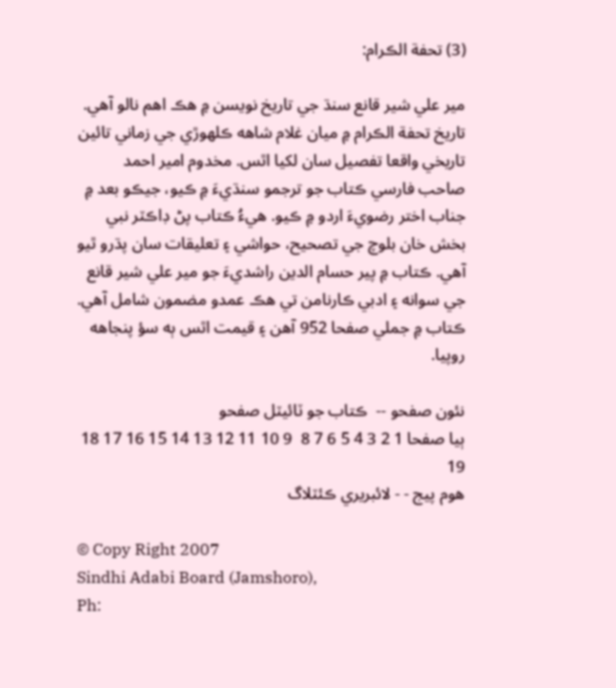(3) تحفة الڪرام:

مير علي شير قانع سنڌ جي تاريخ نويسن ۾ هڪ اهم نالو آهي. تاريخ تحفة الڪرام ۾ ميان غلام شاهه ڪلهوڙي جي زماني تائين تاريخي واقعا تفصيل سان لکيا اٿس. مخدوم امير احمد صاحب فارسي ڪتاب جو ترجمو سنڌيءَ ۾ ڪيو، جيڪو بعد ۾ جناب اختر رضويءَ اردو ۾ ڪيو. هيءُ ڪتاب پڻ ڊاڪٽر نبي بخش خان بلوچ جي تصحيح، حواشي ۽ تعليقات سان پڌرو ٿيو آهي. ڪتاب ۾ پير حسام الدين راشديءَ جو مير علي شير قانع جي سوانه ۽ ادبي ڪارنامن تي هڪ عمدو مضمون شامل آهي. ڪتاب ۾ جملي صفحا 952 آهن ۽ قيمت اٿس ٻه سؤ پنجاهه روپيا.

نئون صفحو --  ڪتاب جو ٽائيٽل صفحو
ٻيا صفحا 1 2 3 4 5 6 7 8  9 10 11 12 13 14 15 16 17 18 19
هوم پيج - - لائبريري ڪئٽلاگ

© Copy Right 2007
Sindhi Adabi Board (Jamshoro),
Ph: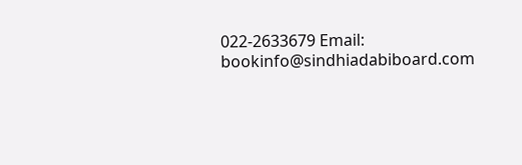022-2633679 Email: bookinfo@sindhiadabiboard.com